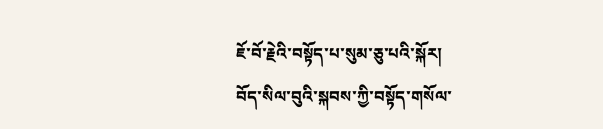ཇོ་བོ་རྗེའི་བསྟོད་པ་སུམ་ཅུ་པའི་སྐོར།
བོད་སིལ་བུའི་སྐབས་ཀྱི་བསྟོད་གསོལ་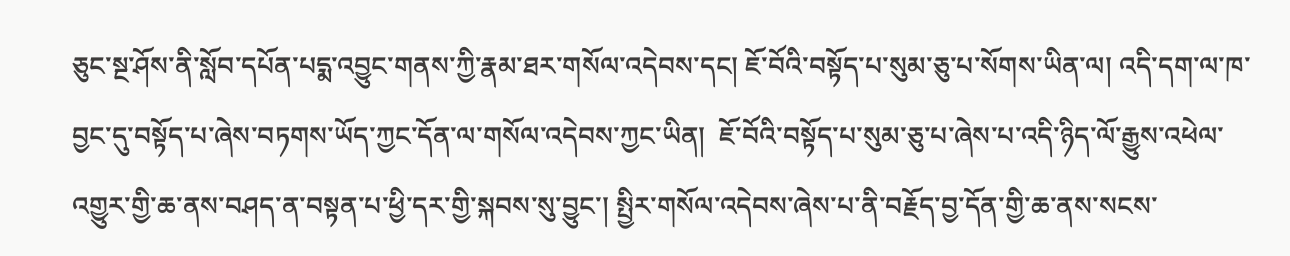ཅུང་སྔ་ཤོས་ནི་སློབ་དཔོན་པདྨ་འབྱུང་གནས་ཀྱི་རྣམ་ཐར་གསོལ་འདེབས་དང། ཇོ་བོའི་བསྟོད་པ་སུམ་ཅུ་པ་སོགས་ཡིན་ལ། འདི་དག་ལ་ཁ་བྱང་དུ་བསྟོད་པ་ཞེས་བཏགས་ཡོད་ཀྱང་དོན་ལ་གསོལ་འདེབས་ཀྱང་ཡིན།  ཇོ་བོའི་བསྟོད་པ་སུམ་ཅུ་པ་ཞེས་པ་འདི་ཉིད་ལོ་རྒྱུས་འཕེལ་འགྱུར་གྱི་ཆ་ནས་བཤད་ན་བསྟན་པ་ཕྱི་དར་གྱི་སྐབས་སུ་བྱུང་། སྤྱིར་གསོལ་འདེབས་ཞེས་པ་ནི་བརྗོད་བྱ་དོན་གྱི་ཆ་ནས་སངས་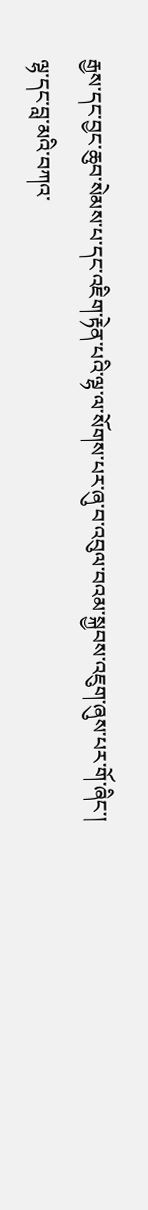རྒྱས་དང་བྱང་ཆུབ་སེམས་པ་དང་འཇིག་རྟེན་པའི་ལྷ་ལ་སོགས་པར་ཞུ་བ་འབུལ་བའམ་སྐྱབས་འཇུག་ཞུས་པར་གོ་ཞིང་།
ལྷ་དང་བླ་མའི་བཀའ་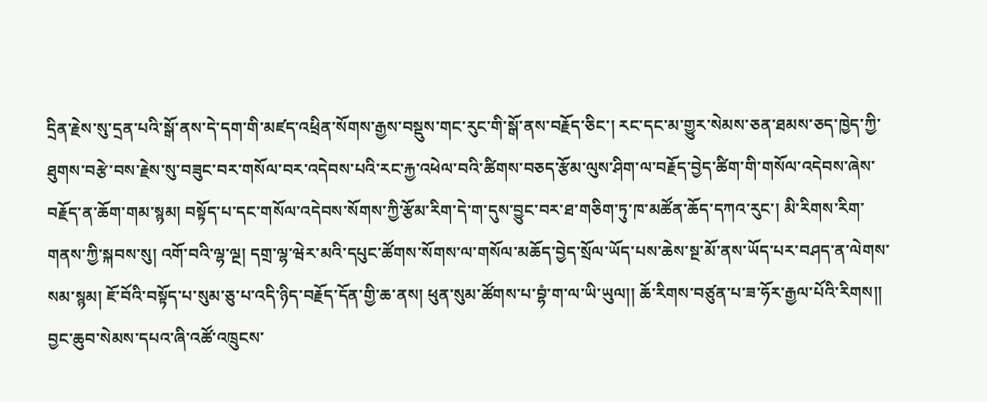དྲིན་རྗེས་སུ་དྲན་པའི་སྒོ་ནས་དེ་དག་གི་མཛད་འཕྲིན་སོགས་རྒྱས་བསྡུས་གང་རུང་གི་སྒོ་ནས་བརྗོད་ཅིང་། རང་དང་མ་གྱུར་སེམས་ཅན་ཐམས་ཅད་ཁྱེད་ཀྱི་ཐུགས་བརྩེ་བས་རྗེས་སུ་བཟུང་བར་གསོལ་བར་འདེབས་པའི་རང་རྐྱ་འཕེལ་བའི་ཚིགས་བཅད་རྩོམ་ལུས་ཤིག་ལ་བརྗོད་བྱེད་ཚིག་གི་གསོལ་འདེབས་ཞེས་བརྗོད་ན་ཆོག་གམ་སྙམ། བསྟོད་པ་དང་གསོལ་འདེབས་སོགས་ཀྱི་རྩོམ་རིག་དེ་ག་དུས་བྱུང་བར་ཐ་གཅིག་ཏུ་ཁ་མཚོན་ཆོད་དཀའ་རུང་། མི་རིགས་རིག་གནས་ཀྱི་སྐབས་སུ། འགོ་བའི་ལྷ་ལྔ། དགྲ་ལྷ་ཝེར་མའི་དཔུང་ཚོགས་སོགས་ལ་གསོལ་མཆོད་བྱེད་སྲོལ་ཡོད་པས་ཆེས་སྔ་མོ་ནས་ཡོད་པར་བཤད་ན་ལེགས་སམ་སྙམ། ཇོ་བོའི་བསྟོད་པ་སུམ་ཅུ་པ་འདི་ཉིད་བརྗོད་དོན་གྱི་ཆ་ནས། ཕུན་སུམ་ཚོགས་པ་བྷཾ་ག་ལ་ཡི་ཡུལ།། ཆོ་རིགས་བཙུན་པ་ཟ་ཧོར་རྒྱལ་པོའི་རིགས།། བྱང་ཆུབ་སེམས་དཔའ་ཞི་འཚོ་འཁྲུངས་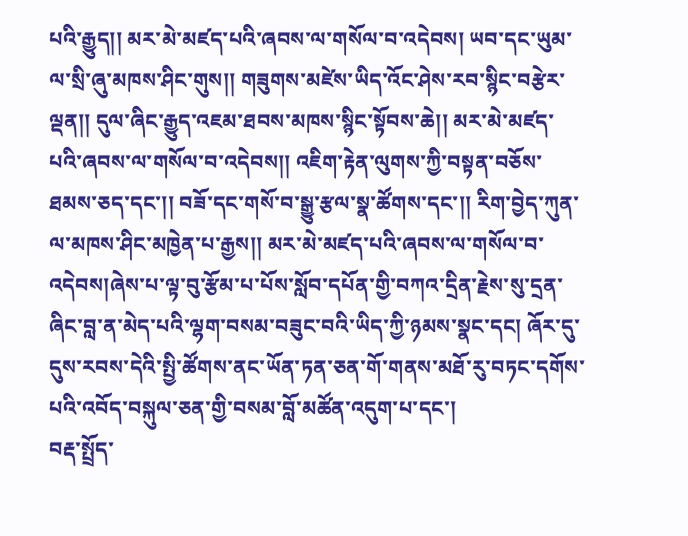པའི་རྒྱུད།། མར་མེ་མཛད་པའི་ཞབས་ལ་གསོལ་བ་འདེབས། ཡབ་དང་ཡུམ་ལ་སྲི་ཞུ་མཁས་ཤིང་གུས།། གཟུགས་མཛེས་ཡིད་འོང་ཤེས་རབ་སྙིང་བརྩེར་ལྡན།། དུལ་ཞིང་རྒྱུད་འཇམ་ཐབས་མཁས་སྙིང་སྟོབས་ཆེ།། མར་མེ་མཛད་པའི་ཞབས་ལ་གསོལ་བ་འདེབས།། འཇིག་རྟེན་ལུགས་ཀྱི་བསྟན་བཅོས་ཐམས་ཅད་དང་།། བཟོ་དང་གསོ་བ་སྒྱུ་རྩལ་སྣ་ཚོགས་དང་།། རིག་བྱེད་ཀུན་ལ་མཁས་ཤིང་མཁྱེན་པ་རྒྱས།། མར་མེ་མཛད་པའི་ཞབས་ལ་གསོལ་བ་འདེབས།ཞེས་པ་ལྟ་བུ་རྩོམ་པ་པོས་སློབ་དཔོན་གྱི་བཀའ་དྲིན་རྗེས་སུ་དྲན་ཞིང་བླ་ན་མེད་པའི་ལྷག་བསམ་བཟུང་བའི་ཡིད་ཀྱི་ཉམས་སྣང་དང། ཞོར་དུ་དུས་རབས་དེའི་སྤྱི་ཚོགས་ནང་ཡོན་ཏན་ཅན་གོ་གནས་མཐོ་རུ་བཏང་དགོས་པའི་འབོད་བསྐུལ་ཅན་གྱི་བསམ་བློ་མཚོན་འདུག་པ་དང་།
བརྡ་སྤྲོད་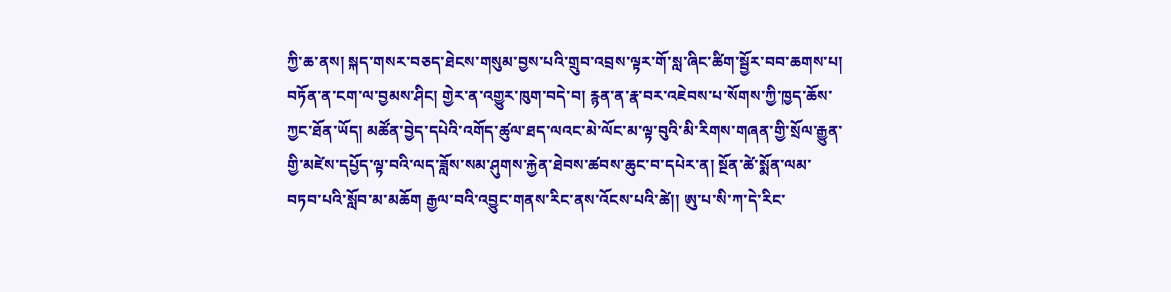ཀྱི་ཆ་ནས། སྐད་གསར་བཅད་ཐེངས་གསུམ་བྱས་པའི་གྲུབ་འབྲས་ལྟར་གོ་སླ་ཞིང་ཚིག་སྦྱོར་བབ་ཆགས་པ། བཏོན་ན་ངག་ལ་བྱམས་ཤིང། གྱེར་ན་འགྱུར་ཁུག་བདེ་བ། རྙན་ན་རྣ་བར་འཇེབས་པ་སོགས་ཀྱི་ཁྱད་ཆོས་ཀྱང་ཐོན་ཡོད། མཚོན་བྱེད་དཔེའི་འགོད་ཚུལ་ཐད་ལའང་མེ་ལོང་མ་ལྟ་བུའི་མི་རིགས་གཞན་གྱི་སྲོལ་རྒྱུན་གྱི་མཛེས་དཔྱོད་ལྟ་བའི་ལད་ཟློས་སམ་ཤུགས་རྐྱེན་ཐེབས་ཚབས་ཆུང་བ་དཔེར་ན། སྔོན་ཚེ་སྨོན་ལམ་བཏབ་པའི་སློབ་མ་མཆོག རྒྱལ་བའི་འབྱུང་གནས་རིང་ནས་འོངས་པའི་ཚེ།། ཨུ་པ་སི་ཀ་དེ་རིང་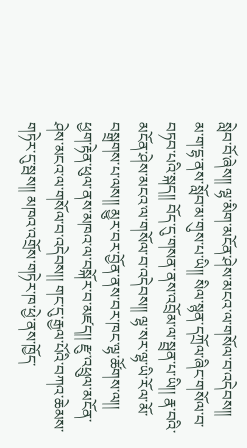སླེབ་བོ་ཞེས།། ལྷ་མིག་མངོན་ཤེས་མངའ་ལ་གསོལ་བ་འདེབས།། མ་ག་དྷ་ནས་སློབ་མ་གུས་པ་ཡི།། སིལ་སྙན་དཀྲོལ་ཞིང་གསོལ་བ་བཏབ་པའི་སྐད།། བོད་དུ་གསན་ནས་འབྲོམ་ལ་སྦྲན་པ་ཡི།། རྣ་བའི་མངོན་ཤེས་མངའ་ལ་གསོལ་བ་འདེབས།། ལྷ་སར་ལྷ་ཡི་རོལ་མོ་བསྒྲགས་པ་ལས།། མྱུར་བར་བྱོན་ནས་བར་ཁང་ལྷ་ཚོགས་ལ།། ཕྱག་རྟེན་ཕུལ་ནས་མཁའ་ལ་བསྐོར་བ་མཛད།། རྫུ་འཕྲུལ་མངོན་ཤེས་མངའ་ལ་གསོལ་བ་འདེབས།། གང་དུ་རྒྱལ་པོའི་བཀའ་ཆེམས་གཏེར་དུ་སྦས།། མཁའ་འགྲོས་གཏེར་ཁ་ཕྱེ་ནས་ཁྱོད་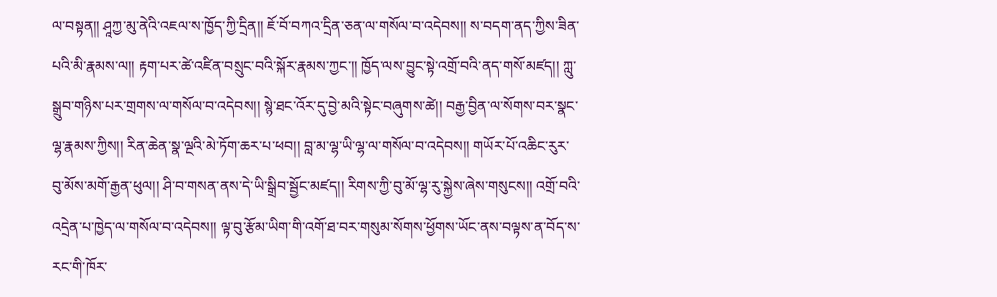ལ་བསྟན།། ཤཱཀྱ་མུ་ནེའི་འཇལ་ས་ཁྱོད་ཀྱི་དྲིན།། ཇོ་བོ་བཀའ་དྲིན་ཅན་ལ་གསོལ་བ་འདེབས།། ས་བདག་ནད་ཀྱིས་ཟིན་པའི་མི་རྣམས་ལ།། རྟག་པར་ཚེ་འཛིན་བསྲུང་བའི་སྐོར་རྣམས་ཀྱང་།། ཁྱོད་ལས་བྱུང་སྟེ་འགྲོ་བའི་ནད་གསོ་མཛད།། ཀླུ་སྒྲུབ་གཉིས་པར་གྲགས་ལ་གསོལ་བ་འདེབས།། སྙེ་ཐང་འོར་དུ་བྱེ་མའི་སྟེང་བཞུགས་ཚེ།། བརྒྱ་བྱིན་ལ་སོགས་བར་སྣང་ལྷ་རྣམས་ཀྱིས།། རིན་ཆེན་སྣ་ལྔའི་མེ་ཏོག་ཆར་པ་ཕབ།། བླ་མ་ལྷ་ཡི་ལྷ་ལ་གསོལ་བ་འདེབས།། གཡོར་པོ་འཆིང་རུར་བུ་མོས་མགོ་རྒྱན་ཕུལ།། ཤི་བ་གསན་ནས་དེ་ཡི་སྒྲིབ་སྦྱོང་མཛད།། རིགས་ཀྱི་བུ་མོ་ལྷ་རུ་སྐྱེས་ཞེས་གསུངས།། འགྲོ་བའི་འདྲེན་པ་ཁྱེད་ལ་གསོལ་བ་འདེབས།། ལྟ་བུ་རྩོམ་ཡིག་གི་འགོ་ཐ་བར་གསུམ་སོགས་ཕྱོགས་ཡོང་ནས་བལྟས་ན་བོད་ས་རང་གི་ཁོར་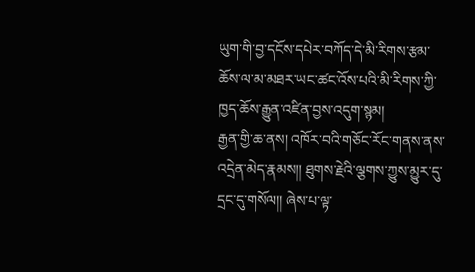ཡུག་གི་བྱ་དངོས་དཔེར་བཀོད་དེ་མི་རིགས་རྩམ་ཆོས་ལ་མ་མཐར་ཡང་ཚང་འོས་པའི་མི་རིགས་ཀྱི་ཁྱད་ཆོས་རྒྱུན་འཛིན་བྱས་འདུག་སྙམ།
རྒྱན་གྱི་ཆ་ནས། འཁོར་བའི་གཅོང་རོང་གནས་ནས་འདྲེན་མེད་རྣམས།། ཐུགས་རྗེའི་ལྕགས་ཀྱུས་མྱུར་དུ་དྲང་དུ་གསོལ།། ཞེས་པ་ལྟ་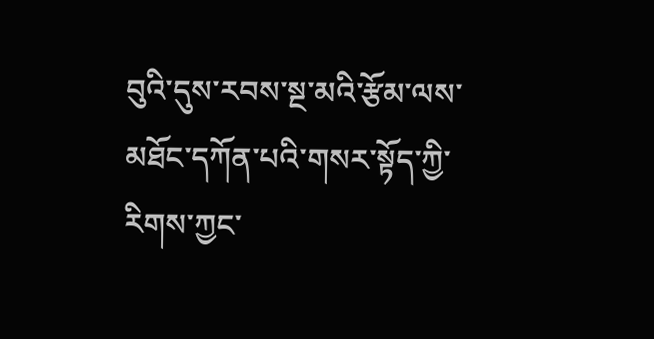བུའི་དུས་རབས་སྔ་མའི་རྩོམ་ལས་མཐོང་དཀོན་པའི་གསར་སྟོད་ཀྱི་རིགས་ཀྱང་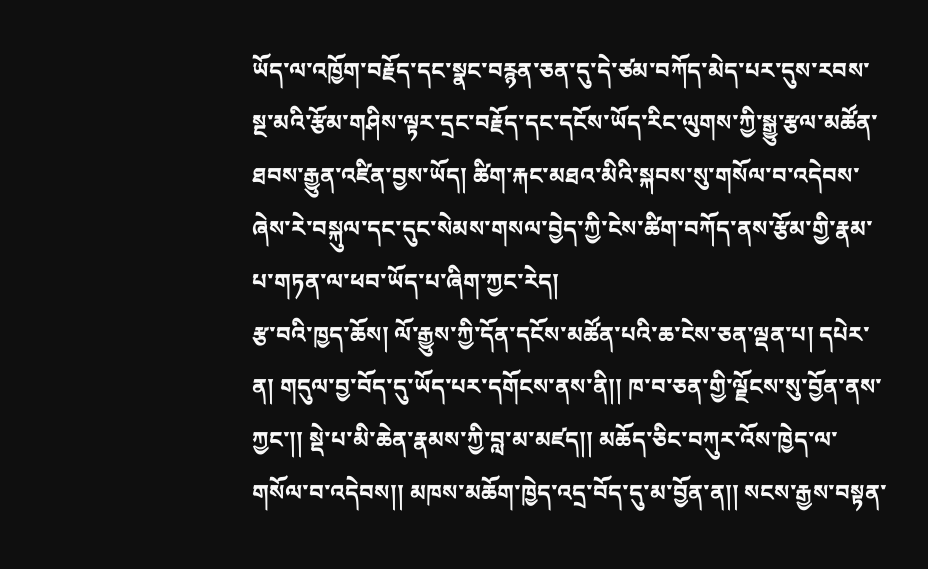ཡོད་ལ་འཁྱོག་བརྗོད་དང་སྣང་བརྙན་ཅན་དུ་དེ་ཙམ་བཀོད་མེད་པར་དུས་རབས་སྔ་མའི་རྩོམ་གཤིས་ལྟར་དྲང་བརྗོད་དང་དངོས་ཡོད་རིང་ལུགས་ཀྱི་སྒྱུ་རྩལ་མཚོན་ཐབས་རྒྱུན་འཛིན་བྱས་ཡོད། ཚིག་རྐང་མཐའ་མིའི་སྐབས་སུ་གསོལ་བ་འདེབས་ཞེས་རེ་བསྐུལ་དང་དུང་སེམས་གསལ་བྱེད་ཀྱི་ངེས་ཚིག་བཀོད་ནས་རྩོམ་གྱི་རྣམ་པ་གཏན་ལ་ཕབ་ཡོད་པ་ཞིག་ཀྱང་རེད།
རྩ་བའི་ཁྱད་ཆོས། ལོ་རྒྱུས་ཀྱི་དོན་དངོས་མཚོན་པའི་ཆ་ངེས་ཅན་ལྡན་པ། དཔེར་ན། གདུལ་བྱ་བོད་དུ་ཡོད་པར་དགོངས་ནས་ནི།། ཁ་བ་ཅན་གྱི་ལྗོངས་སུ་བྱོན་ནས་ཀྱང་།། སྡེ་པ་མི་ཆེན་རྣམས་ཀྱི་བླ་མ་མཛད།། མཆོད་ཅིང་བཀུར་འོས་ཁྱེད་ལ་གསོལ་བ་འདེབས།། མཁས་མཆོག་ཁྱེད་འདྲ་བོད་དུ་མ་བྱོན་ན།། སངས་རྒྱས་བསྟན་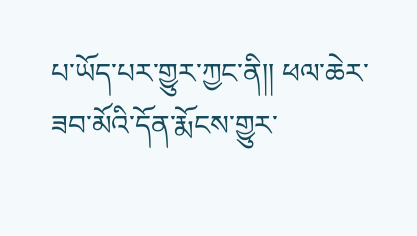པ་ཡོད་པར་གྱུར་ཀྱང་ནི།། ཕལ་ཆེར་ཟབ་མོའི་དོན་རྨོངས་གྱུར་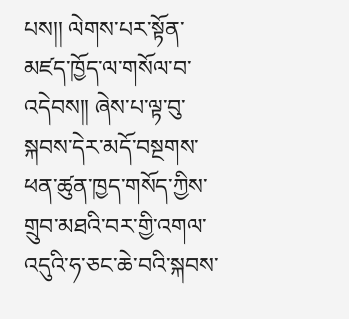པས།། ལེགས་པར་སྟོན་མཛད་ཁྱོད་ལ་གསོལ་བ་འདེབས།། ཞེས་པ་ལྟ་བུ་སྐབས་དེར་མདོ་བསྔགས་ཕན་ཚུན་ཁྱད་གསོད་ཀྱིས་གྲུབ་མཐའི་བར་གྱི་འགལ་འདུའི་ཧ་ཅང་ཆེ་བའི་སྐབས་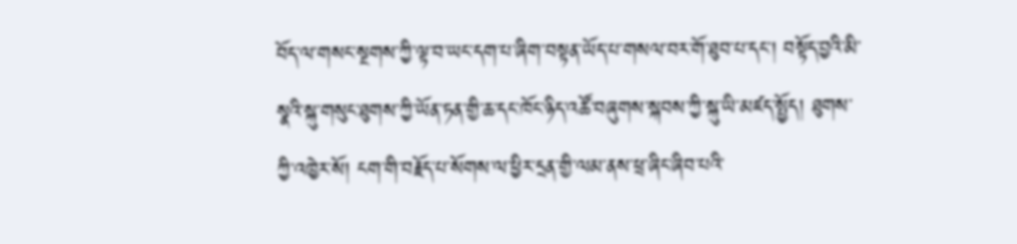བོད་ལ་གསང་སྔགས་ཀྱི་ལྟ་བ་ཡང་དག་པ་ཞིག་བསྟན་ཡོད་པ་གསལ་བར་གོ་ཐུབ་པ་དང་། བསྟོད་བྱའི་མི་སྣའི་སྐུ་གསུང་ཐུགས་ཀྱི་ཡོན་ཏན་གྱི་ཆ་དང་ཁོང་ཉིད་འཚོ་བཞུགས་སྐབས་ཀྱི་སྐུ་ཡི་མཛད་སྤྱོད། ཐུགས་ཀྱི་འཁྱེར་སོ། ངག་གི་བརྗོད་པ་སོགས་ལ་ཕྱིར་དྲན་གྱི་ལམ་ནས་ཕྲ་ཞིང་ཞིབ་པའི་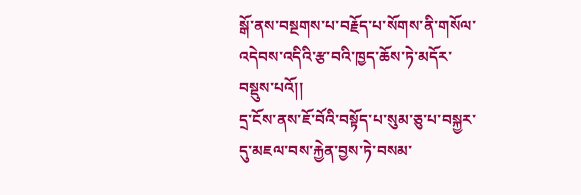སྒོ་ནས་བསྔགས་པ་བརྗོད་པ་སོགས་ནི་གསོལ་འདེབས་འདིའི་རྩ་བའི་ཁྱད་ཆོས་ཏེ་མདོར་བསྡུས་པའོ།།
དྲ་ངོས་ནས་ཇོ་བོའི་བསྟོད་པ་སུམ་ཅུ་པ་བསྐྱར་དུ་མཇལ་བས་རྐྱེན་བྱས་ཏེ་བསམ་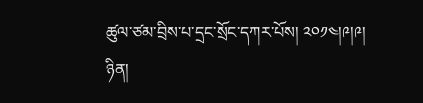ཚུལ་ཙམ་བྲིས་པ་དྲང་སྲོང་དཀར་པོས། ༢༠༡༤།༩།༩། ཉིན།